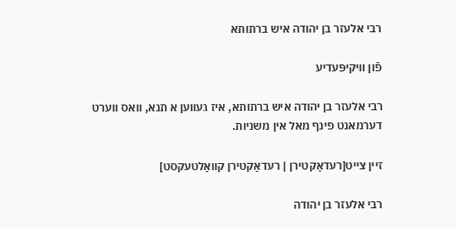רבי אלעזר בן יהודה איש ברתותא

פֿון װיקיפּעדיע

רבי אלעזר בן יהודה איש ברתותא, איז געווען א תנא, וואס ווערט דערמאנט פינף מאל אין משניות.

זיין צייט[רעדאַקטירן | רעדאַקטירן קוואַלטעקסט]

רבי אלעזר בן יהודה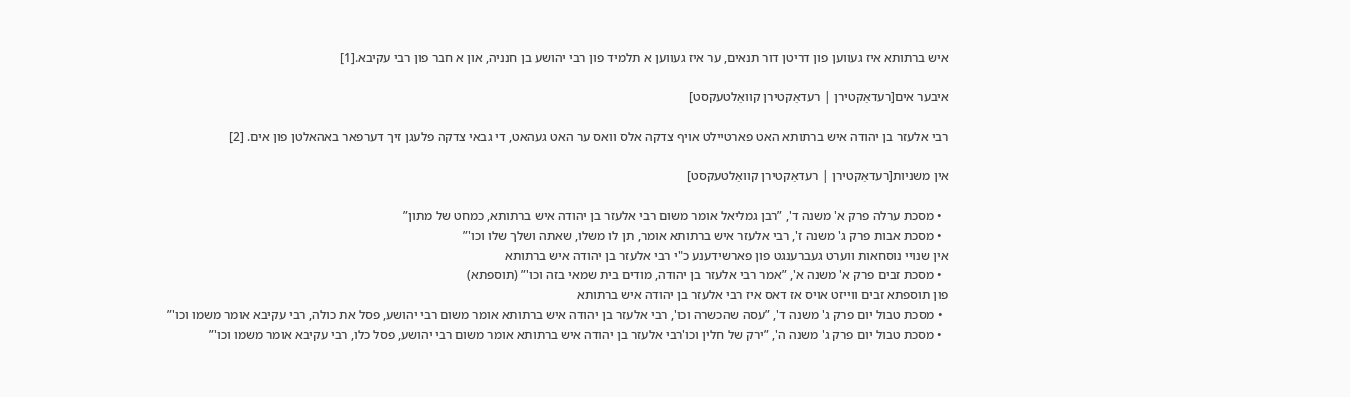איש ברתותא איז געווען פון דריטן דור תנאים, ער איז געווען א תלמיד פון רבי יהושע בן חנניה, און א חבר פון רבי עקיבא.[1]

איבער אים[רעדאַקטירן | רעדאַקטירן קוואַלטעקסט]

רבי אלעזר בן יהודה איש ברתותא האט פארטיילט אויף צדקה אלס וואס ער האט געהאט, די גבאי צדקה פלעגן זיך דערפאר באהאלטן פון אים. [2]

אין משניות[רעדאַקטירן | רעדאַקטירן קוואַלטעקסט]

  • מסכת ערלה פרק א' משנה ד', ”רבן גמליאל אומר משום רבי אלעזר בן יהודה איש ברתותא, כמחט של מתון”
  • מסכת אבות פרק ג' משנה ז', רבי אלעזר איש ברתותא אומר, תן לו משלו, שאתה ושלך שלו וכו'”
אין שנויי נוסחאות ווערט געברענגט פון פארשידענע כ"י רבי אלעזר בן יהודה איש ברתותא
  • מסכת זבים פרק א' משנה א', ”אמר רבי אלעזר בן יהודה, מודים בית שמאי בזה וכו'” (תוספתא)
פון תוספתא זבים ווייזט אויס אז דאס איז רבי אלעזר בן יהודה איש ברתותא
  • מסכת טבול יום פרק ג' משנה ד', ”עסה שהכשרה וכו', רבי אלעזר בן יהודה איש ברתותא אומר משום רבי יהושע, פסל את כולה, רבי עקיבא אומר משמו וכו'”
  • מסכת טבול יום פרק ג' משנה ה', ”ירק של חלין וכו'רבי אלעזר בן יהודה איש ברתותא אומר משום רבי יהושע, פסל כלו, רבי עקיבא אומר משמו וכו'”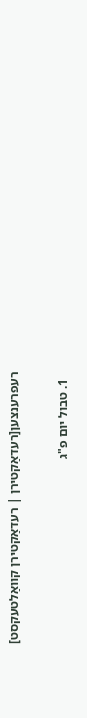רעפרענצען[רעדאַקטירן | רעדאַקטירן קוואַלטעקסט]

  1. טבול יום פ"ג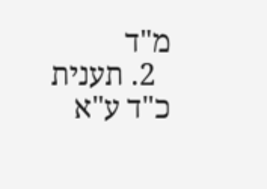מ"ד
  2. תענית כ"ד ע"א